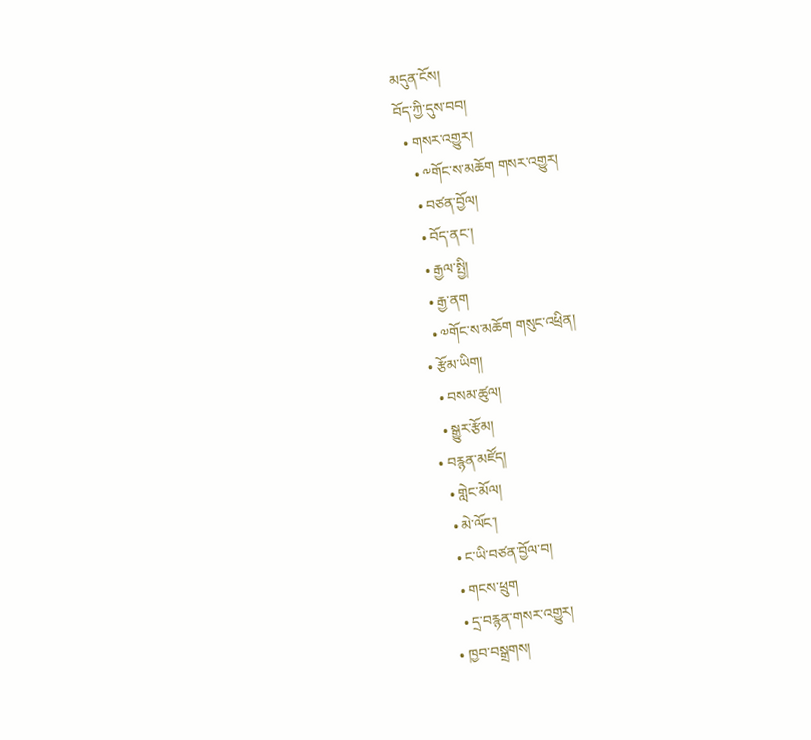མདུན་ངོས།
བོད་ཀྱི་དུས་བབ།
  • གསར་འགྱུར།
    • ༸གོང་ས་མཆོག གསར་འགྱུར།
    • བཙན་བྱོལ།
    • བོད་ནང་།
    • རྒྱལ་སྤྱི།
    • རྒྱ་ནག
    • ༧གོང་ས་མཆོག གསུང་འཕྲིན།
  • རྩོམ་ཡིག།
    • བསམ་ཚུལ།
    • སྒྱུར་རྩོམ།
  • བརྙན་མཛོད།
    • གླེང་མོལ།
    • མེ་ལོང་།
    • ང་ཡི་བཙན་བྱོལ་བ།
    • གངས་ཕྲུག
    • དྲ་བརྙན་གསར་འགྱུར།
  • ཁྱབ་བསྒྲགས།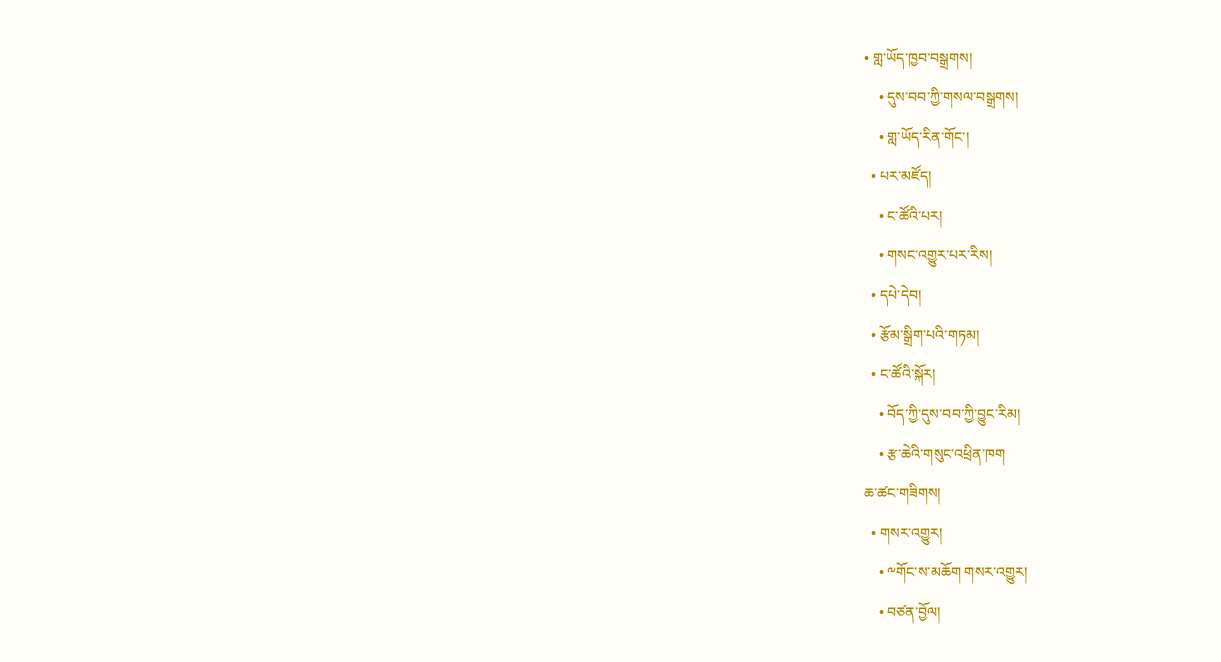• གླ་ཡོད་ཁྱབ་བསྒྲགས།
    • དུས་བབ་ཀྱི་གསལ་བསྒྲགས།
    • གླ་ཡོད་རིན་གོང་།
  • པར་མཛོད།
    • ང་ཚོའི་པར།
    • གསང་འགྱུར་པར་རིས།
  • དཔེ་དེབ།
  • རྩོམ་སྒྲིག་པའི་གཏམ།
  • ང་ཚོའི་སྐོར།
    • བོད་ཀྱི་དུས་བབ་ཀྱི་བྱུང་རིམ།
    • རྩ་ཆེའི་གསུང་འཕྲིན་ཁག
ཆ་ཚང་གཟིགས།
  • གསར་འགྱུར།
    • ༸གོང་ས་མཆོག གསར་འགྱུར།
    • བཙན་བྱོལ།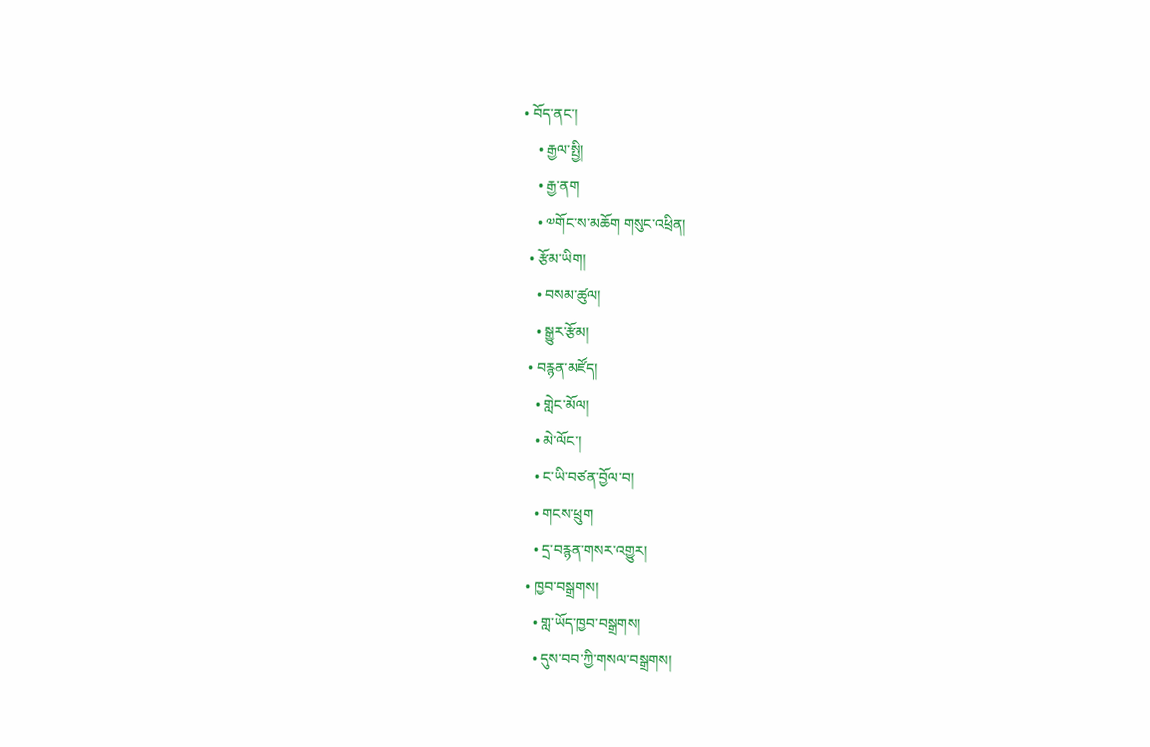• བོད་ནང་།
    • རྒྱལ་སྤྱི།
    • རྒྱ་ནག
    • ༧གོང་ས་མཆོག གསུང་འཕྲིན།
  • རྩོམ་ཡིག།
    • བསམ་ཚུལ།
    • སྒྱུར་རྩོམ།
  • བརྙན་མཛོད།
    • གླེང་མོལ།
    • མེ་ལོང་།
    • ང་ཡི་བཙན་བྱོལ་བ།
    • གངས་ཕྲུག
    • དྲ་བརྙན་གསར་འགྱུར།
  • ཁྱབ་བསྒྲགས།
    • གླ་ཡོད་ཁྱབ་བསྒྲགས།
    • དུས་བབ་ཀྱི་གསལ་བསྒྲགས།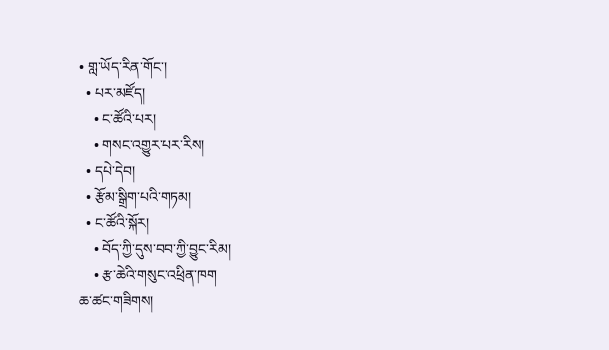• གླ་ཡོད་རིན་གོང་།
  • པར་མཛོད།
    • ང་ཚོའི་པར།
    • གསང་འགྱུར་པར་རིས།
  • དཔེ་དེབ།
  • རྩོམ་སྒྲིག་པའི་གཏམ།
  • ང་ཚོའི་སྐོར།
    • བོད་ཀྱི་དུས་བབ་ཀྱི་བྱུང་རིམ།
    • རྩ་ཆེའི་གསུང་འཕྲིན་ཁག
ཆ་ཚང་གཟིགས།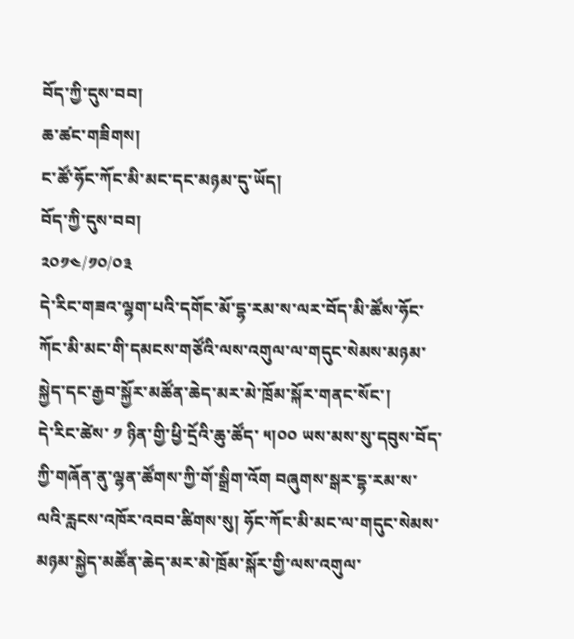བོད་ཀྱི་དུས་བབ།
ཆ་ཚང་གཟིགས།
ང་ཚོ་ཧོང་ཀོང་མི་མང་དང་མཉམ་དུ་ཡོད།
བོད་ཀྱི་དུས་བབ།
༢༠༡༤/༡༠/༠༣
དེ་རིང་གཟའ་ལྷག་པའི་དགོང་མོ་དྷ་རམ་ས་ལར་བོད་མི་ཚོས་ཧོང་ཀོང་མི་མང་གི་དམངས་གཙོའི་ལས་འགུལ་ལ་གདུང་སེམས་མཉམ་སྐྱེད་དང་རྒྱབ་སྐྱོར་མཚོན་ཆེད་མར་མེ་ཁྲོམ་སྐོར་གནང་སོང་།
དེ་རིང་ཚེས་ ༡ ཉིན་གྱི་ཕྱི་དྲོའི་ཆུ་ཚོད་ ༥།༠༠ ཡས་མས་སུ་དབུས་བོད་ཀྱི་གཞོན་ནུ་ལྷན་ཚོགས་ཀྱི་གོ་སྒྲིག་འོག བཞུགས་སྒར་དྷ་རམ་ས་ལའི་རླངས་འཁོར་འབབ་ཚིགས་སུ། ཧོང་ཀོང་མི་མང་ལ་གདུང་སེམས་མཉམ་སྐྱེད་མཚོན་ཆེད་མར་མེ་ཁྲོམ་སྐོར་གྱི་ལས་འགུལ་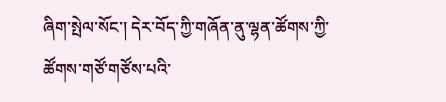ཞིག་སྤེལ་སོང་། དེར་བོད་ཀྱི་གཞོན་ནུ་ལྷན་ཚོགས་ཀྱི་ཚོགས་གཙོ་གཙོས་པའི་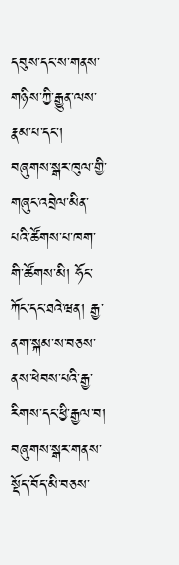དབུས་དང་ས་གནས་གཉིས་ཀྱི་རྒྱུན་ལས་རྣམ་པ་དང་། བཞུགས་སྒར་ཁུལ་གྱི་གཞུང་འབྲེལ་མིན་པའི་ཚོགས་པ་ཁག་གི་ཚོགས་མི། ཧོང་ཀོང་དང་ཐའེ་ཝན། རྒྱ་ནག་སྐམ་ས་བཅས་ནས་ཕེབས་པའི་རྒྱ་རིགས་དང་ཕྱི་རྒྱལ་བ། བཞུགས་སྒར་གནས་སྡོད་བོད་མི་བཅས་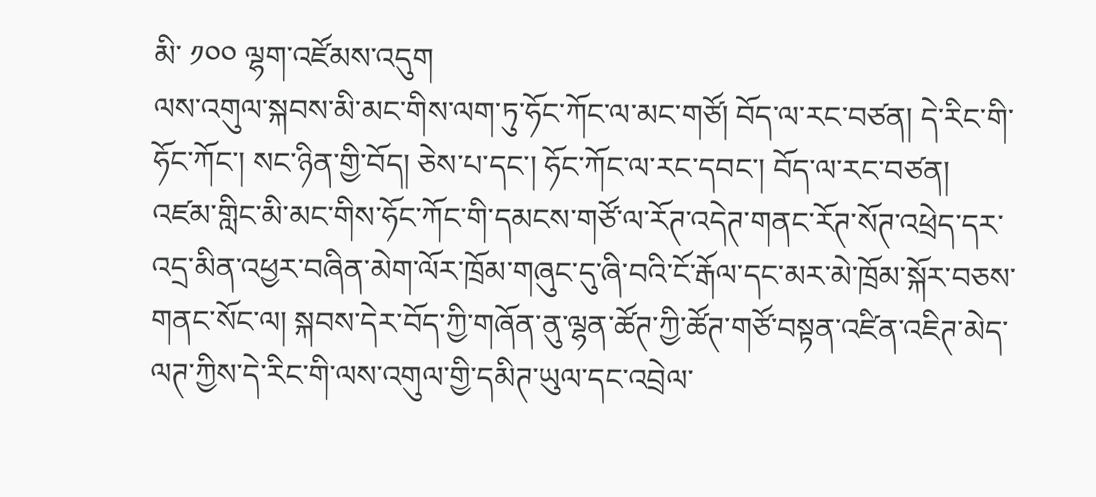མི་ ༡༠༠ ལྷག་འཛོམས་འདུག
ལས་འགུལ་སྐབས་མི་མང་གིས་ལག་ཏུ་ཧོང་ཀོང་ལ་མང་གཙོ། བོད་ལ་རང་བཙན། དེ་རིང་གི་ཧོང་ཀོང་། སང་ཉིན་གྱི་བོད། ཅེས་པ་དང་། ཧོང་ཀོང་ལ་རང་དབང་། བོད་ལ་རང་བཙན། འཛམ་གླིང་མི་མང་གིས་ཧོང་ཀོང་གི་དམངས་གཙོ་ལ་རོཊ་འདེཊ་གནང་རོཊ་སོཊ་འཕྲེད་དར་འདྲ་མིན་འཕྱར་བཞིན་མེག་ལོར་ཁྲོམ་གཞུང་དུ་ཞི་བའི་ངོ་རྒོལ་དང་མར་མེ་ཁྲོམ་སྐོར་བཅས་གནང་སོང་ལ། སྐབས་དེར་བོད་ཀྱི་གཞོན་ནུ་ལྷན་ཚོཊ་ཀྱི་ཚོཊ་གཙོ་བསྟན་འཛིན་འཇིཊ་མེད་ལཊ་ཀྱིས་དེ་རིང་གི་ལས་འགུལ་གྱི་དམིཊ་ཡུལ་དང་འབྲེལ་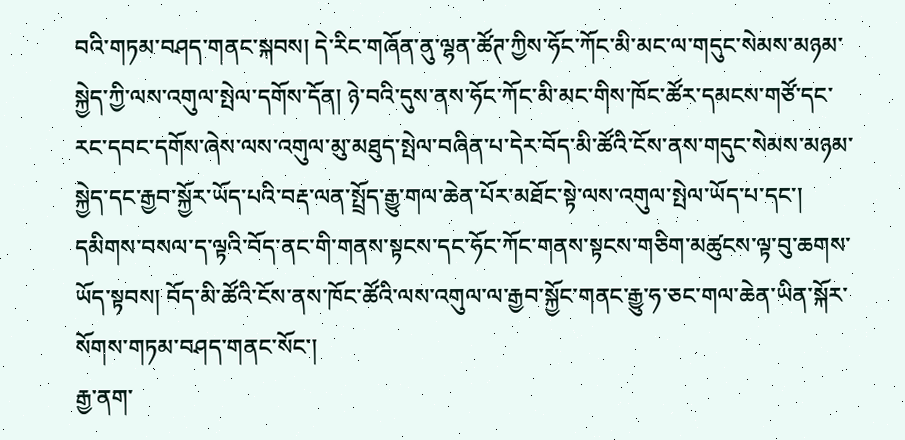བའི་གཏམ་བཤད་གནང་སྐབས། དེ་རིང་གཞོན་ནུ་ལྷན་ཚོཊ་ཀྱིས་ཧོང་ཀོང་མི་མང་ལ་གདུང་སེམས་མཉམ་སྐྱེད་ཀྱི་ལས་འགུལ་སྤེལ་དགོས་དོན། ཉེ་བའི་དུས་ནས་ཧོང་ཀོང་མི་མང་གིས་ཁོང་ཚོར་དམངས་གཙོ་དང་རང་དབང་དགོས་ཞེས་ལས་འགུལ་མུ་མཐུད་སྤེལ་བཞིན་པ་དེར་བོད་མི་ཚོའི་ངོས་ནས་གདུང་སེམས་མཉམ་སྐྱེད་དང་རྒྱབ་སྐྱོར་ཡོད་པའི་བརྡ་ལན་སྤྲོད་རྒྱུ་གལ་ཆེན་པོར་མཐོང་སྟེ་ལས་འགུལ་སྤེལ་ཡོད་པ་དང་། དམིགས་བསལ་ད་ལྟའི་བོད་ནང་གི་གནས་སྟངས་དང་ཧོང་ཀོང་གནས་སྟངས་གཅིག་མཚུངས་ལྟ་བུ་ཆགས་ཡོད་སྟབས། བོད་མི་ཚོའི་ངོས་ནས་ཁོང་ཚོའི་ལས་འགུལ་ལ་རྒྱབ་སྐྱོང་གནང་རྒྱུ་ཧ་ཅང་གལ་ཆེན་ཡིན་སྐོར་སོགས་གཏམ་བཤད་གནང་སོང་།
རྒྱ་ནག་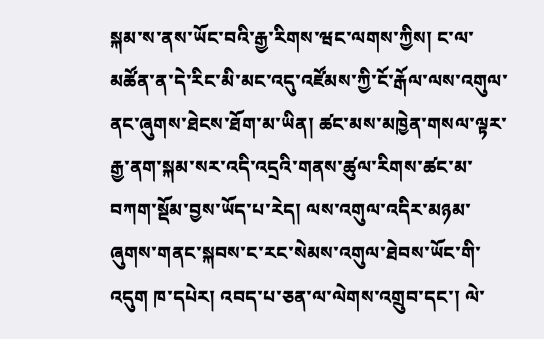སྐམ་ས་ནས་ཡོང་བའི་རྒྱ་རིགས་ཝང་ལགས་ཀྱིས། ང་ལ་མཚོན་ན་དེ་རིང་མི་མང་འདུ་འཛོམས་ཀྱི་ངོ་རྒོལ་ལས་འགུལ་ནང་ཞུགས་ཐེངས་ཐོག་མ་ཡིན། ཚང་མས་མཁྱེན་གསལ་ལྟར་རྒྱ་ནག་སྐམ་སར་འདི་འདྲའི་གནས་ཚུལ་རིགས་ཚང་མ་བཀག་སྡོམ་བྱས་ཡོད་པ་རེད། ལས་འགུལ་འདིར་མཉམ་ཞུགས་གནང་སྐབས་ང་རང་སེམས་འགུལ་ཐེབས་ཡོང་གི་འདུག ཁ་དཔེར། འབད་པ་ཅན་ལ་ལེགས་འགྲུབ་དང་། ལེ་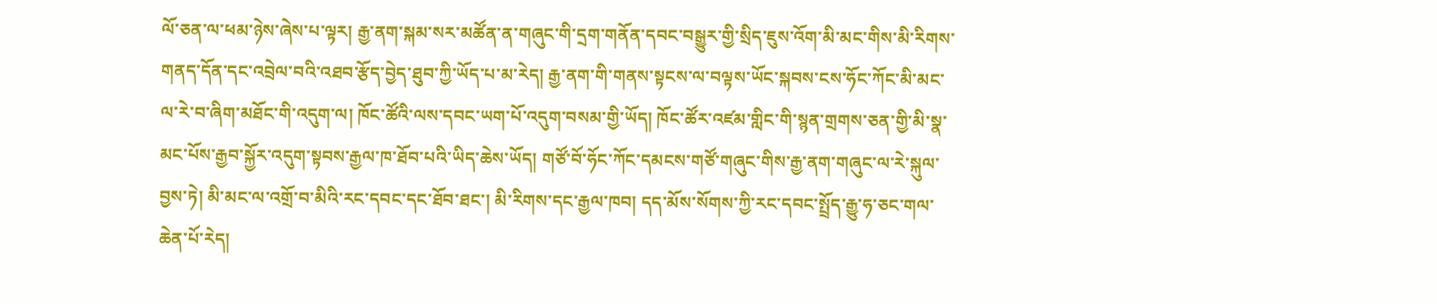ལོ་ཅན་ལ་ཕམ་ཉེས་ཞེས་པ་ལྟར། རྒྱ་ནག་སྐམ་སར་མཚོན་ན་གཞུང་གི་དྲག་གནོན་དབང་བསྒྱུར་གྱི་སྲིད་ཇུས་འོག་མི་མང་གིས་མི་རིགས་གནད་དོན་དང་འབྲེལ་བའི་འཐབ་རྩོད་བྱེད་ཐུབ་ཀྱི་ཡོད་པ་མ་རེད། རྒྱ་ནག་གི་གནས་སྟངས་ལ་བལྟས་ཡོང་སྐབས་ངས་ཧོང་ཀོང་མི་མང་ལ་རེ་བ་ཞིག་མཐོང་གི་འདུག་ལ། ཁོང་ཚོའི་ལས་དབང་ཡག་པོ་འདུག་བསམ་གྱི་ཡོད། ཁོང་ཚོར་འཛམ་གླིང་གི་སྙན་གྲགས་ཅན་གྱི་མི་སྣ་མང་པོས་རྒྱབ་སྐྱོར་འདུག་སྟབས་རྒྱལ་ཁ་ཐོབ་པའི་ཡིད་ཆེས་ཡོད། གཙོ་བོ་ཧོང་ཀོང་དམངས་གཙོ་གཞུང་གིས་རྒྱ་ནག་གཞུང་ལ་རེ་སྐུལ་བྱས་ཏེ། མི་མང་ལ་འགྲོ་བ་མིའི་རང་དབང་དང་ཐོབ་ཐང་། མི་རིགས་དང་རྒྱལ་ཁབ། དད་མོས་སོགས་ཀྱི་རང་དབང་སྤྲོད་རྒྱུ་ཧ་ཅང་གལ་ཆེན་པོ་རེད།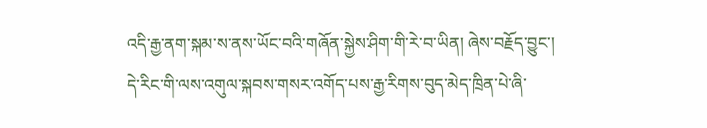འདི་རྒྱ་ནག་སྐམ་ས་ནས་ཡོང་བའི་གཞོན་སྐྱེས་ཤིག་གི་རེ་བ་ཡིན། ཞེས་བརྗོད་བྱུང་།
དེ་རིང་གི་ལས་འགུལ་སྐབས་གསར་འགོད་པས་རྒྱ་རིགས་བུད་མེད་ཁྲིན་པེ་ཞི་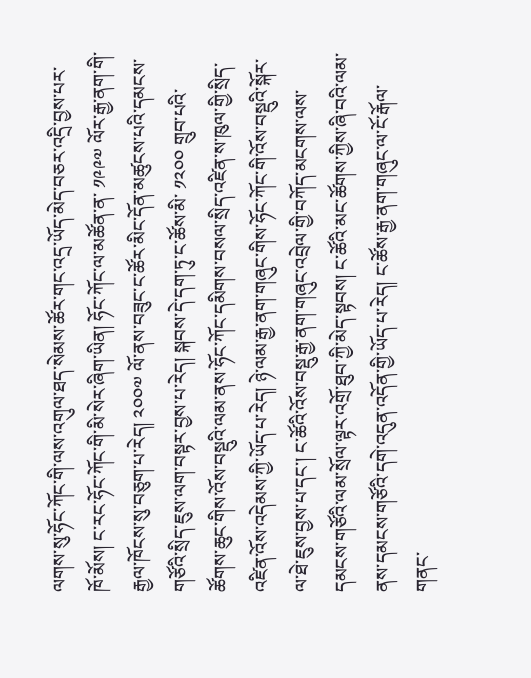ལགས་སུ་ཧོང་ཀོང་གི་ལས་འགུལ་ཐད་སེམས་ཚོར་གང་འདྲ་ཡོད་མེད་བཅར་འདྲི་བྱས་པར་ཁོ་མོས། ང་རང་ཧོང་ཀོང་གི་མི་སེར་ཞིག་ཡིན། ཧོང་ཀོང་ལ་མཚོན་ན་ ༡༩༩༧ ལོར་རྒྱ་ནག་གི་རྒྱལ་ཁོངས་སུ་བཅུག་པ་རེད། ༢༠༠༧ ལོ་ནས་བཟུང་ང་ཚོར་མིང་དོན་མཚུངས་པའི་དམངས་གཙོའི་སྲིད་ཇུས་ལག་བསྟར་བྱས་པ་རེད། སྐབས་དེ་དག་ཏུ་ང་ཚོས་མི་ ༡༢༠༠ གྲུབ་པའི་ཚོགས་ཆུང་གིས་འོས་བསྡུའི་ལམ་ནས་ཧོང་ཀོང་དམིགས་བསལ་སྲིད་འཛིན་ས་ཁུལ་གྱི་སྲིད་འཛིན་འོས་འདེམས་ཀྱི་ཡོད་པ་རེད། ཉེ་ལམ་རྒྱ་ནག་གཞུང་གིས་ཧོང་ཀོང་གི་འོས་བསྡུའི་སྐོར་ལ་ཐེ་ཇུས་བྱས་པ་དང་། ང་ཚོའི་འོས་བསྡུ་རྒྱ་ནག་གཞུང་འབྲེལ་གྱི་བཀོད་མངགས་ལས་དམངས་གཙོའི་ལམ་སྲོལ་ལྟར་འགྲོ་ཐུབ་ཀྱི་མེད་སྟབས། ང་ཚོའི་མང་ཚོགས་ཀྱིས་ཞི་བའི་ལམ་ནས་དམངས་གཙོའི་དགེ་འདུན་འདོན་གྱི་ཡོད་པ་རེད། ང་ཚོས་རྒྱ་ནག་གཞུང་ལ་ངོ་རྒོལ་གནང་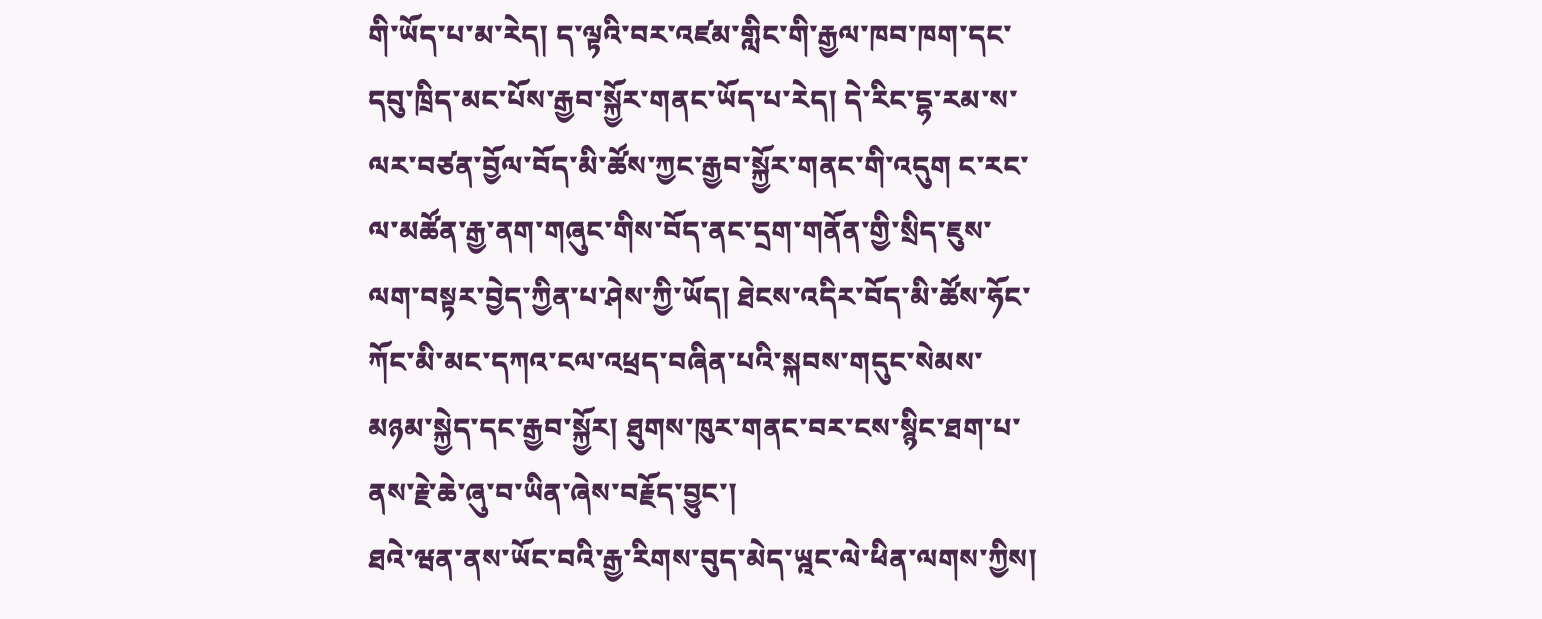གི་ཡོད་པ་མ་རེད། ད་ལྟའི་བར་འཛམ་གླིང་གི་རྒྱལ་ཁབ་ཁག་དང་དབུ་ཁྲིད་མང་པོས་རྒྱབ་སྐྱོར་གནང་ཡོད་པ་རེད། དེ་རིང་དྷ་རམ་ས་ལར་བཙན་བྱོལ་བོད་མི་ཚོས་ཀྱང་རྒྱབ་སྐྱོར་གནང་གི་འདུག ང་རང་ལ་མཚོན་རྒྱ་ནག་གཞུང་གིས་བོད་ནང་དྲག་གནོན་གྱི་སྲིད་ཇུས་ལག་བསྟར་བྱེད་ཀྱིན་པ་ཤེས་ཀྱི་ཡོད། ཐེངས་འདིར་བོད་མི་ཚོས་ཧོང་ཀོང་མི་མང་དཀའ་ངལ་འཕྲད་བཞིན་པའི་སྐབས་གདུང་སེམས་མཉམ་སྐྱེད་དང་རྒྱབ་སྐྱོར། ཐུགས་ཁུར་གནང་བར་ངས་སྙིང་ཐག་པ་ནས་རྗེ་ཆེ་ཞུ་བ་ཡིན་ཞེས་བརྗོད་བྱུང་།
ཐའེ་ཝན་ནས་ཡོང་བའི་རྒྱ་རིགས་བུད་མེད་ཡྰང་ལེ་ཕིན་ལགས་ཀྱིས།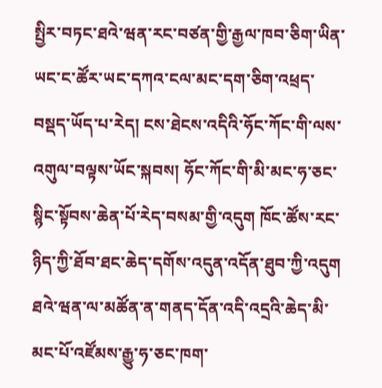སྤྱིར་བཏང་ཐའེ་ཝན་རང་བཙན་གྱི་རྒྱལ་ཁབ་ཅིག་ཡིན་ཡང་ང་ཚོར་ཡང་དཀའ་ངལ་མང་དག་ཅིག་འཕྲད་བསྡད་ཡོད་པ་རེད། ངས་ཐེངས་འདིའི་ཧོང་ཀོང་གི་ལས་འགུལ་བལྟས་ཡོང་སྐབས། ཧོང་ཀོང་གི་མི་མང་ཧ་ཅང་སྙིང་སྟོབས་ཆེན་པོ་རེད་བསམ་གྱི་འདུག ཁོང་ཚོས་རང་ཉིད་ཀྱི་ཐོབ་ཐང་ཆེད་དགོས་འདུན་འདོན་ཐུབ་ཀྱི་འདུག ཐའེ་ཝན་ལ་མཚོན་ན་གནད་དོན་འདི་འདྲའི་ཆེད་མི་མང་པོ་འཛོམས་རྒྱུ་ཧ་ཅང་ཁག་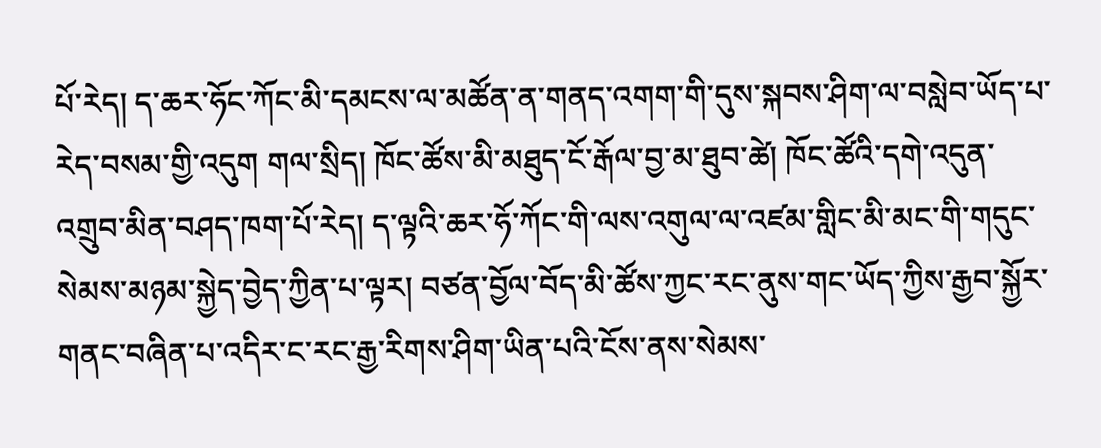པོ་རེད། ད་ཆར་ཧོང་ཀོང་མི་དམངས་ལ་མཚོན་ན་གནད་འགག་གི་དུས་སྐབས་ཤིག་ལ་བསླེབ་ཡོད་པ་རེད་བསམ་གྱི་འདུག གལ་སྲིད། ཁོང་ཚོས་མི་མཐུད་ངོ་རྒོལ་བྱ་མ་ཐུབ་ཚེ། ཁོང་ཚོའི་དགེ་འདུན་འགྲུབ་མིན་བཤད་ཁག་པོ་རེད། ད་ལྟའི་ཆར་ཧོ་ཀོང་གི་ལས་འགུལ་ལ་འཛམ་གླིང་མི་མང་གི་གདུང་སེམས་མཉམ་སྐྱེད་བྱེད་ཀྱིན་པ་ལྟར། བཙན་བྱོལ་བོད་མི་ཚོས་ཀྱང་རང་ནུས་གང་ཡོད་ཀྱིས་རྒྱབ་སྐྱོར་གནང་བཞིན་པ་འདིར་ང་རང་རྒྱ་རིགས་ཤིག་ཡིན་པའི་ངོས་ནས་སེམས་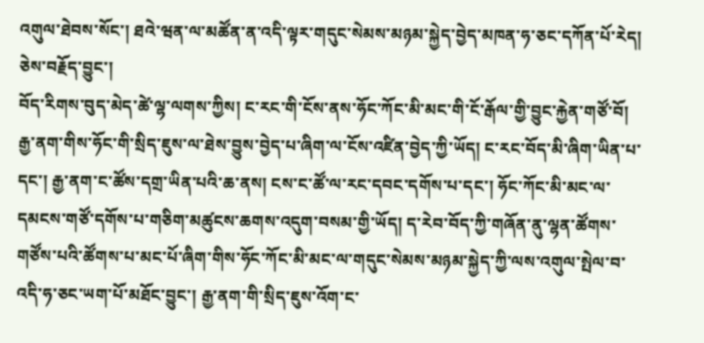འགུལ་ཐེབས་སོང་། ཐའེ་ཝན་ལ་མཚོན་ན་འདི་ལྟར་གདུང་སེམས་མཉམ་སྐྱེད་བྱེད་མཁན་ཧ་ཅང་དཀོན་པོ་རེད། ཅེས་བརྗོད་བྱུང་།
བོད་རིགས་བུད་མེད་ཚེ་ལྷ་ལགས་ཀྱིས། ང་རང་གི་ངོས་ནས་ཧོང་ཀོང་མི་མང་གི་ངོ་རྒོལ་གྱི་བྱུང་རྐྱེན་གཙོ་བོ། རྒྱ་ནག་གིས་ཧོང་གི་སྲིད་ཇུས་ལ་ཐེས་བྱུས་བྱེད་པ་ཞིག་ལ་ངོས་འཛིན་བྱེད་ཀྱི་ཡོད། ང་རང་བོད་མི་ཞིག་ཡིན་པ་དང་། རྒྱ་ནག་ང་ཚོས་དགྲ་ཡིན་པའི་ཆ་ནས། ངས་ང་ཚོ་ལ་རང་དབང་དགོས་པ་དང་། ཧོང་ཀོང་མི་མང་ལ་དམངས་གཙོ་དགོས་པ་གཅིག་མཚུངས་ཆགས་འདུག་བསམ་གྱི་ཡོད། ད་རེབ་བོད་ཀྱི་གཞོན་ནུ་ལྷན་ཚོགས་གཙོས་པའི་ཚོགས་པ་མང་པོ་ཞིག་གིས་ཧོང་ཀོང་མི་མང་ལ་གདུང་སེམས་མཉམ་སྐྱེད་ཀྱི་ལས་འགུལ་སྤེལ་བ་འདི་ཧ་ཅང་ཡག་པོ་མཐོང་བྱུང་། རྒྱ་ནག་གི་སྲིད་ཇུས་འོག་ང་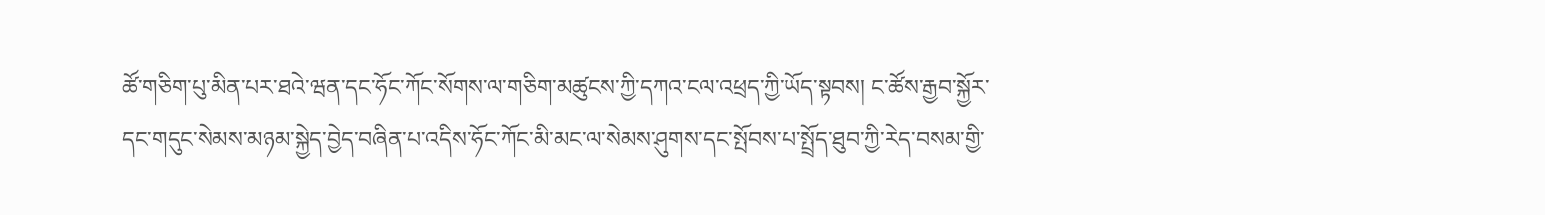ཚོ་གཅིག་པུ་མིན་པར་ཐའེ་ཝན་དང་ཧོང་ཀོང་སོགས་ལ་གཅིག་མཚུངས་ཀྱི་དཀའ་ངལ་འཕྲད་ཀྱི་ཡོད་སྟབས། ང་ཚོས་རྒྱབ་སྐྱོར་དང་གདུང་སེམས་མཉམ་སྐྱེད་བྱེད་བཞིན་པ་འདིས་ཧོང་ཀོང་མི་མང་ལ་སེམས་ཤུགས་དང་སྤོབས་པ་སྤྲོད་ཐུབ་ཀྱི་རེད་བསམ་གྱི་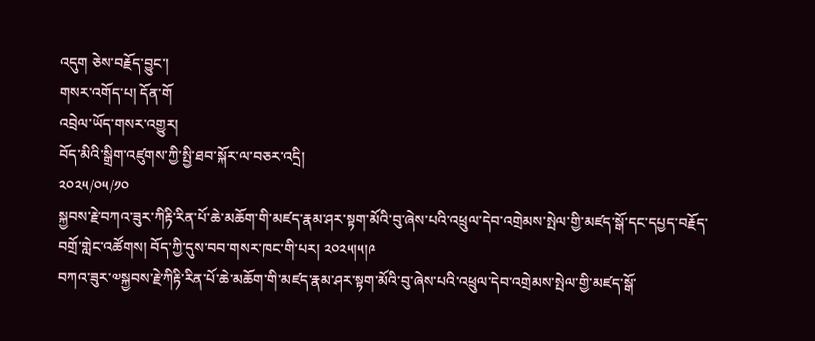འདུག ཅེས་བརྗོད་བྱུང་།
གསར་འགོད་པ། དོན་གོ
འབྲེལ་ཡོད་གསར་འགྱུར།
བོད་མིའི་སྒྲིག་འཛུགས་ཀྱི་སྤྱི་ཐབ་སྐོར་ལ་བཅར་འདྲི།
༢༠༢༥/༠༥/༡༠
སྐྱབས་རྗེ་བཀའ་ཟུར་ཀིརྟི་རིན་པོ་ཆེ་མཆོག་གི་མཛད་རྣམ་ཤར་སྟག་མོའི་བུ་ཞེས་པའི་འཕྲུལ་དེབ་འགྲེམས་སྤེལ་གྱི་མཛད་སྒོ་དང་དཔྱད་བརྗོད་བགྲོ་གླེང་འཚོགས། བོད་ཀྱི་དུས་བབ་གསར་ཁང་གི་པར། ༢༠༢༥།༥།༩
བཀའ་ཟུར་༧སྐྱབས་རྗེ་ཀིརྟི་རིན་པོ་ཆེ་མཆོག་གི་མཛད་རྣམ་ཤར་སྟག་མོའི་བུ་ཞེས་པའི་འཕྲུལ་དེབ་འགྲེམས་སྤེལ་གྱི་མཛད་སྒོ་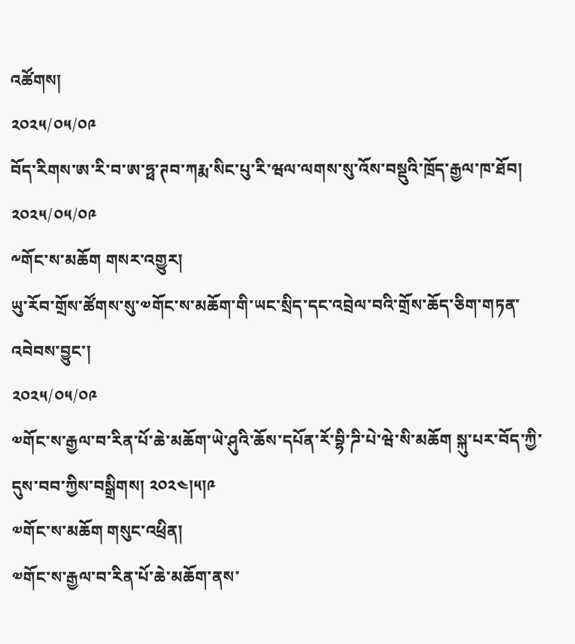འཚོགས།
༢༠༢༥/༠༥/༠༩
བོད་རིགས་ཨ་རི་བ་ཨ་ཧྥ་ཊབ་ཀརྨ་སིང་པུ་རི་ཝལ་ལགས་སུ་འོས་བསྡུའི་ཁྲོད་རྒྱལ་ཁ་ཐོབ།
༢༠༢༥/༠༥/༠༩
༸གོང་ས་མཆོག གསར་འགྱུར།
ཡུ་རོབ་གྲོས་ཚོགས་སུ་༧གོང་ས་མཆོག་གི་ཡང་སྲིད་དང་འབྲེལ་བའི་གྲོས་ཆོད་ཅིག་གཏན་འབེབས་བྱུང་།
༢༠༢༥/༠༥/༠༩
༧གོང་ས་རྒྱལ་བ་རིན་པོ་ཆེ་མཆོག་ཡེ་ཤུའི་ཆོས་དཔོན་རོ་བྷི་ཌི་པེ་ཝེ་སི་མཆོག སྐུ་པར་བོད་ཀྱི་དུས་བབ་ཀྱིས་བསྒྲིགས། ༢༠༢༤།༥།༩
༧གོང་ས་མཆོག གསུང་འཕྲིན།
༧གོང་ས་རྒྱལ་བ་རིན་པོ་ཆེ་མཆོག་ནས་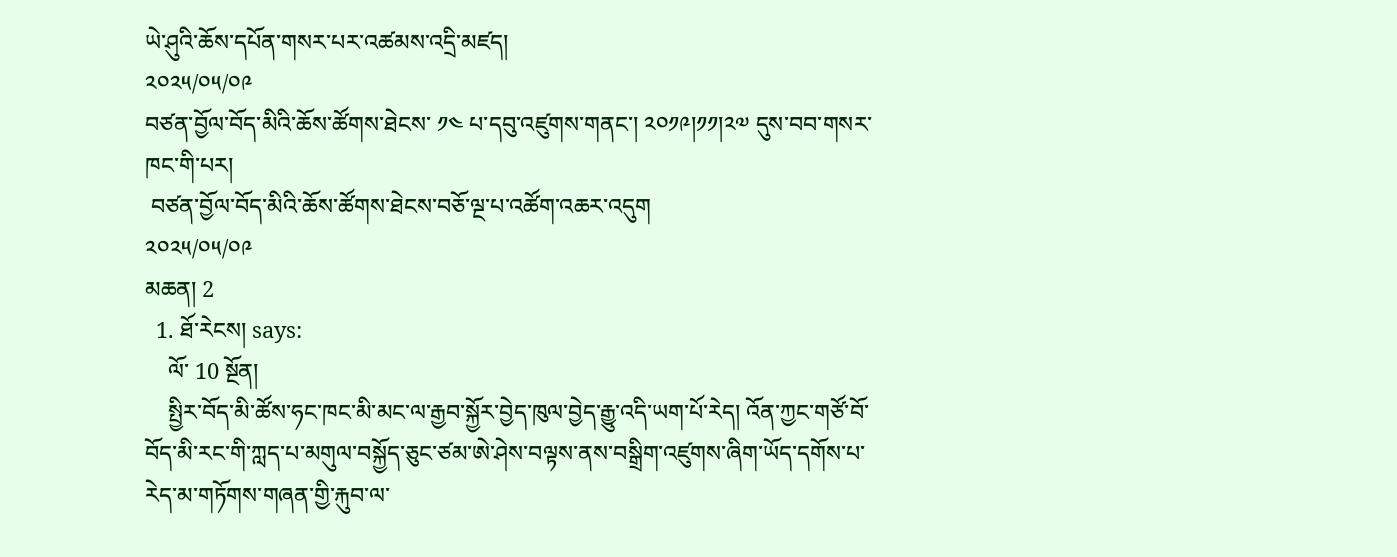ཡེ་ཤུའི་ཆོས་དཔོན་གསར་པར་འཚམས་འདྲི་མཛད།
༢༠༢༥/༠༥/༠༩
བཙན་བྱོལ་བོད་མིའི་ཆོས་ཚོགས་ཐེངས་ ༡༤ པ་དབུ་འཛུགས་གནང་། ༢༠༡༩།༡༡།༢༧ དུས་བབ་གསར་ཁང་གི་པར།
 བཙན་བྱོལ་བོད་མིའི་ཆོས་ཚོགས་ཐེངས་བཅོ་ལྔ་པ་འཚོག་འཆར་འདུག
༢༠༢༥/༠༥/༠༩
མཆན། 2
  1. ཐོ་རེངས། says:
    ལོ་ 10 སྔོན།
    སྤྱིར་བོད་མི་ཚོས་ཧང་ཁང་མི་མང་ལ་རྒྱབ་སྐྱོར་བྱེད་ཁུལ་བྱེད་རྒྱུ་འདི་ཡག་པོ་རེད། འོན་ཀྱང་གཙོ་བོ་བོད་མི་རང་གི་ཀླད་པ་མགུལ་བསྐྱོད་ཅུང་ཙམ་ཨེ་ཤེས་བལྟས་ནས་བསྒྲིག་འཛུགས་ཞིག་ཡོད་དགོས་པ་རེད་མ་གཏོགས་གཞན་གྱི་རྐུབ་ལ་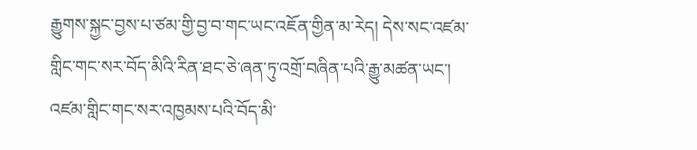རྒྱུགས་སྐྱང་བྱས་པ་ཙམ་གྱི་བྱ་བ་གང་ཡང་འཇོན་གྱིན་མ་རེད། དེས་སང་འཛམ་གླིང་གང་སར་བོད་མིའི་རིན་ཐང་ཅེ་ཞན་ཏུ་འགྲོ་བཞིན་པའི་རྒྱུ་མཚན་ཡང་། འཛམ་གླིང་གང་སར་འཁྱམས་པའི་བོད་མི་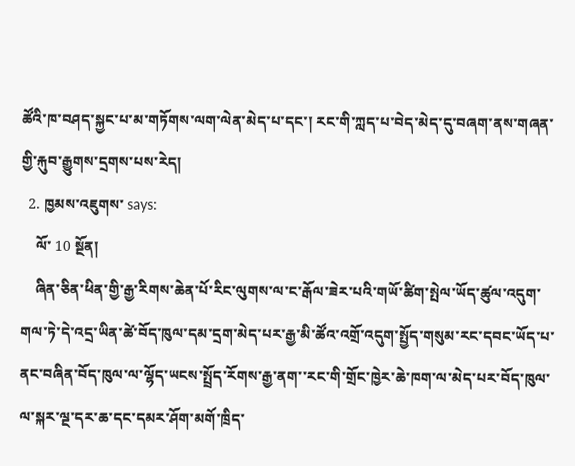ཚོའི་ཁ་བཤད་སྐྱང་པ་མ་གཏོགས་ལག་ལེན་མེད་པ་དང་། རང་གི་ཀླད་པ་བེད་མེད་དུ་བཞག་ནས་གཞན་གྱི་རྐུབ་རྒྱུགས་དྲགས་པས་རེད།
  2. ཁྱམས་འཇུགས་ says:
    ལོ་ 10 སྔོན།
    ཞིན་ཅིན་ཕིན་གྱི་རྒྱ་རིགས་ཆེན་པོ་རིང་ལུགས་ལ་ང་རྒོལ་ཟེར་པའི་གཡོ་ཚིག་སྤེལ་ཡོད་ཚུལ་འདུག་གལ་ཏེ་དེ་འདྲ་ཡིན་ཚེ་བོད་ཁུལ་དམ་དྲག་མེད་པར་རྒྱ་མི་ཚོའ་འགྲོ་འདུག་སྤྱོད་གསུམ་རང་དབང་ཡོད་པ་ནང་བཞིན་བོད་ཁུལ་ལ་ལྷོད་ཡངས་སྤྲོད་རོགས་རྒྱ་ནག་་རང་གི་གྲོང་ཁྱེར་ཆེ་ཁག་ལ་མེད་པར་བོད་ཁུལ་ལ་སྐར་ལྔ་དར་ཆ་དང་དམར་ཤོག་མགོ་ཁྲིད་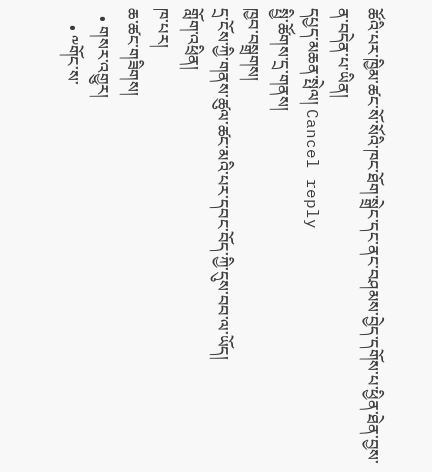ཚོའི་པར་ཁྱིམ་ཚང་སོ་སོའི་ཁང་ཐོག་སྒྲེང་དང་ནང་བཤམས་བྱེད་དགོས་པ་ཕྱིན་ཐེན་བྱས་ན་བདེན་པ་ཡིན།
དཔྱད་མཆན་སྤེལ། Cancel reply
སྤྱི་ཚོགས་དྲ་གནས།
ཁྱབ་བསྒྲགས།
དྲ་ངོས་ཀྱི་གནས་ཚུལ་ཚང་མའི་པར་དབང་བོད་ཀྱི་དུས་བབ་ལ་ཡོད།
གློག་འཕྲིན།
ཁ་པར།
ཆ་ཚང་གཟིགས།
  • གསར་འགྱུར།
    • ༸གོང་ས་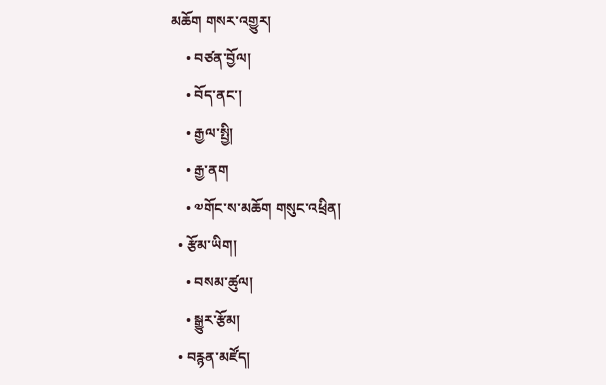མཆོག གསར་འགྱུར།
    • བཙན་བྱོལ།
    • བོད་ནང་།
    • རྒྱལ་སྤྱི།
    • རྒྱ་ནག
    • ༧གོང་ས་མཆོག གསུང་འཕྲིན།
  • རྩོམ་ཡིག།
    • བསམ་ཚུལ།
    • སྒྱུར་རྩོམ།
  • བརྙན་མཛོད།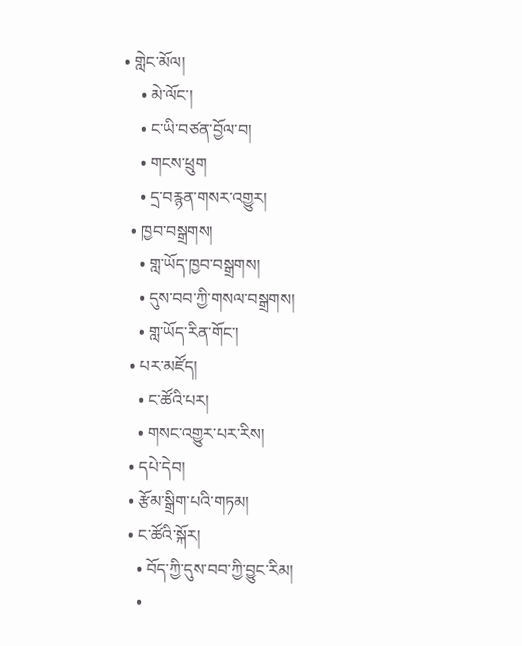• གླེང་མོལ།
    • མེ་ལོང་།
    • ང་ཡི་བཙན་བྱོལ་བ།
    • གངས་ཕྲུག
    • དྲ་བརྙན་གསར་འགྱུར།
  • ཁྱབ་བསྒྲགས།
    • གླ་ཡོད་ཁྱབ་བསྒྲགས།
    • དུས་བབ་ཀྱི་གསལ་བསྒྲགས།
    • གླ་ཡོད་རིན་གོང་།
  • པར་མཛོད།
    • ང་ཚོའི་པར།
    • གསང་འགྱུར་པར་རིས།
  • དཔེ་དེབ།
  • རྩོམ་སྒྲིག་པའི་གཏམ།
  • ང་ཚོའི་སྐོར།
    • བོད་ཀྱི་དུས་བབ་ཀྱི་བྱུང་རིམ།
    •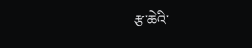རྩ་ཆེའི་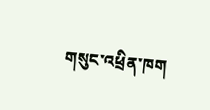གསུང་འཕྲིན་ཁག